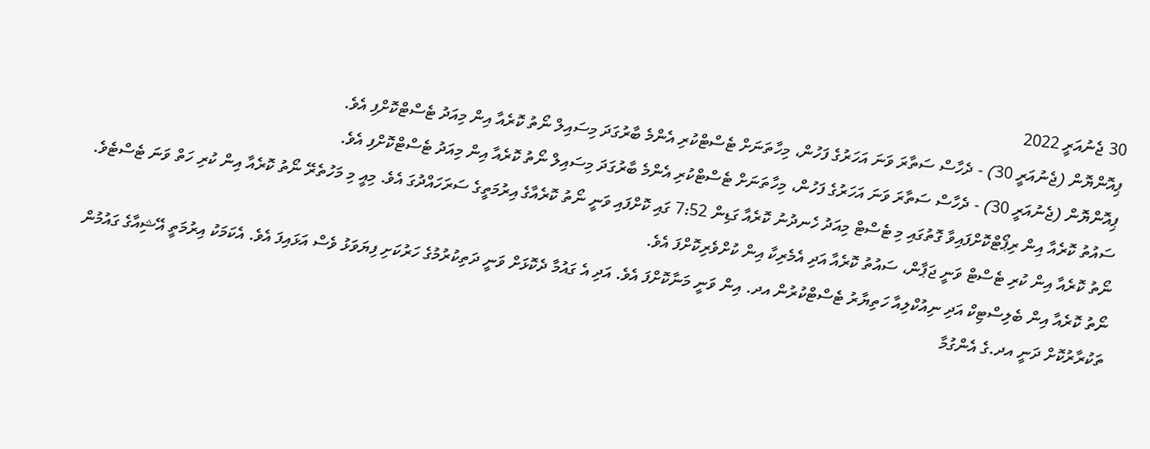30 ޖެނުއަރީ 2022
ޕިއޮންޔޮން (ޖެނުއަރީ 30) - ދެހާސް ސަތާރަ ވަނަ އަހަރުގެ ފަހުން، މިހާތަނަށް ޓެސްޓްކުރި އެންމެ ބާރުގަދަ މިސައިލް ނޯތު ކޮރެއާ އިން މިއަދު ޓެސްޓްކޮށްފި އެވެ.
ޕިއޮންޔޮން (ޖެނުއަރީ 30) - ދެހާސް ސަތާރަ ވަނަ އަހަރުގެ ފަހުން، މިހާތަނަށް ޓެސްޓްކުރި އެންމެ ބާރުގަދަ މިސައިލް ނޯތު ކޮރެއާ އިން މިއަދު ޓެސްޓްކޮށްފި އެވެ.
ސައުތު ކޮރެއާ އިން ރިޕޯޓްކޮށްފައިވާ ގޮތުގައި މި ޓެސްޓް މިއަދު ހެނދުނު ކޮރެއާ ގަޑިން 7:52 ގައި ކޮށްފައި ވަނީ ނޯތު ކޮރެއާގެ އިރުމަތީގެ ސަރަހައްދުގަ އެވެ. މިއީ މި މަހުތެރޭ ނޯތު ކޮރެއާ އިން ކުރި ހަތް ވަނަ ޓެސްޓެވެ.
ނޯތު ކޮރެއާ އިން ކުރި ޓެސްޓް ވަނީ ޖަޕާން، ސައުތު ކޮރެއާ އަދި އެމެރިކާ އިން ކުށްވެރިކޮށްފަ އެވެ.
ނޯތު ކޮރެއާ އިން ބެލިސްޓިކް އަދި ނިއުކްލިއާ ހަތިޔާރު ޓެސްޓްކުރުން އދ. އިން ވަނީ މަނާކޮށްފަ އެވެ. އަދި އެ ގައުމާ ދެކޮޅަށް ވަނީ ދަތިކުރުމުގެ ހަރުކަށި ފިޔަވަޅު ވެސް އަޅައިފަ އެވެ. އެކަމަކު އިރުމަތީ އޭޝިއާގެ ގައުމުން ތަކުރާރުކޮށް ދަނީ އދ.ގެ އެންގުމާ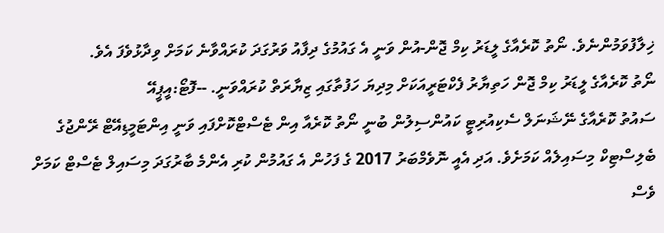ޚިލާފުވަމުންނެވެ. ނޯތު ކޮރެއާގެ ލީޑަރު ކިމް ޖޮން-އުން ވަނީ އެ ގައުމުގެ ދިފާއު ވަރުގަދަ ކުރައްވާނެ ކަމަށް ވިދާޅުވެފަ އެވެ.
ނޯތު ކޮރެއާގެ ލީޑަރު ކިމް ޖޮން ހަތިޔާރު ފެކްޓަރީއަކަށް މިދިޔަ ހަފުތާގައި ޒިޔާރަތް ކުރައްވަނީ. --ފޮޓޯ:އީޕީއޭ
ސައުތު ކޮރެއާގެ ނޭޝަނަލް ސެކިއުރިޓީ ކައުންސިލުން ބުނީ ނޯތު ކޮރެއާ އިން ޓެސްޓްކޮށްފައި ވަނީ އިންޓަމީޑިއޭޓް ރޭންޖުގެ ބެލިސްޓިކް މިސައިލެއް ކަމަށެވެ. އަދި އެއީ ނޮވެމްބަރު 2017 ގެ ފަހުން އެ ގައުމުން ކުރި އެންމެ ބާރުގަދަ މިސައިލް ޓެސްޓް ކަމަށް ވެސް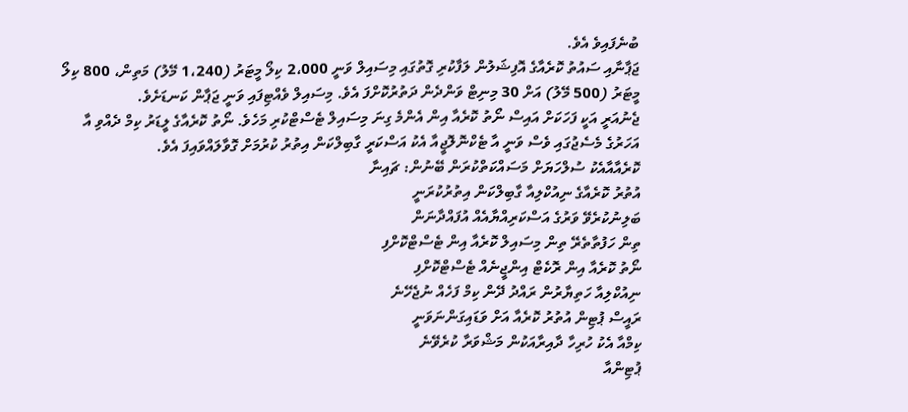ބުނެފައިވެ އެވެ.
ޖަޕާނާއި ސައުތު ކޮރެއާގެ އޮފިޝަލުން ލަފާކުރި ގޮތުގައި މިސައިލް ވަނީ 2،000 ކިލޯ މީޓަރު (1،240 މޭލު) މަތިން، 800 ކިލޯ މީޓަރު (500 މޭލު) އަށް 30 މިނިޓް ވަންދެން ދަތުރުކޮށްފަ އެވެ. މިސައިލް ވެއްޓިފައި ވަނީ ޖަޕާން ކަނޑަށެވެ.
ޖެނުއަރީ އަކީ ފަހަކަށް އައިސް ނޯތު ކޮރެއާ އިން އެންމެ ގިނަ މިސައިލް ޓެސްޓްކުރި މަހެވެ. ނޯތު ކޮރެއާގެ ލީޑަރު ކިމް ދެއްވި އާ އަހަރުގެ މެސެޖުގައި ވެސް ވަނީ އާ ޓެކްނޮލޮޖީއާ އެކު އަސްކަރީ ގާބިލްކަން އިތުރު ކުރުމަށް ގޮވާލައްވައިފަ އެވެ.
ކޮރެއާއާއެކު ސުލްހަޔަށް މަސައްކަތްކުރަން ބޭނުން: ޗައިނާ
އުތުރު ކޮރެއާގެ ނިއުކްލިއާ ގާބިލްކަން އިތުރުކުރަނީ
ބަލިނުކުރެވޭ ވަރުގެ އަސްކަރިއްޔާއެއް އުފައްދާނަން
ތިން ހަފުތާތެރޭ ތިން މިސައިލް ކޮރެއާ އިން ޓެސްޓްކޮށްފި
ނޯތު ކޮރެއާ އިން ރޮކެޓް އިންޖީނެއް ޓެސްޓްކޮށްފި
ނިއުކްލިއާ ހަތިޔާރުން ރައްދު ދޭން ކިމް ފަހެއް ނުޖެހޭނެ
ރައީސް ޕުޓިން އުތުރު ކޮރެއާ އަށް ވަޑައިގަންނަވަނީ
ކިމްއާ އެކު ހުރިހާ ދާއިރާއަކުން މަޝްވަރާ ކުރެވޭނެ
ޕުޓިންއާ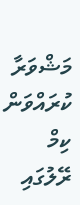މަޝްވަރާ ކުރައްވަން ކިމް ރޭލުގައި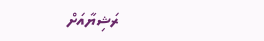ރަޝިޔާއަށް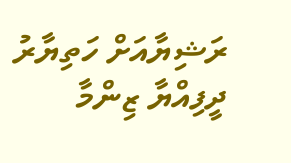ރަޝިޔާއަށް ހަތިޔާރު ދީފިއްޔާ ޒިންމާ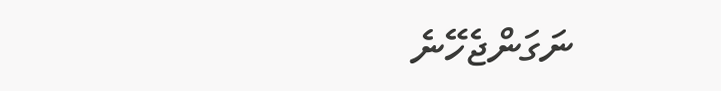ނަގަންޖެހޭނެ